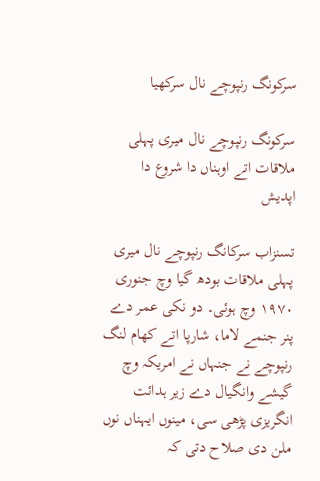سرکونگ رنپوچے نال سرکھیا

سرکونگ رنپوچے نال میری پہلی ملاقات اتے اوہناں دا شروع دا اپدیش

تسنزاب سرکانگ رنپوچے نال میری پہلی ملاقات بودھ گیا وچ جنوری ۱۹۷۰ وچ ہوئی۔ دو نکی عمر دے پنر جنمے لاما، شارپا اتے کھام لنگ رنپوچے نے جنہاں نے امریکہ وچ گیشے وانگیال دے زیر ہدائت انگریزی پڑھی سی، مینوں ایہناں نوں ملن دی صلاح دتی کہ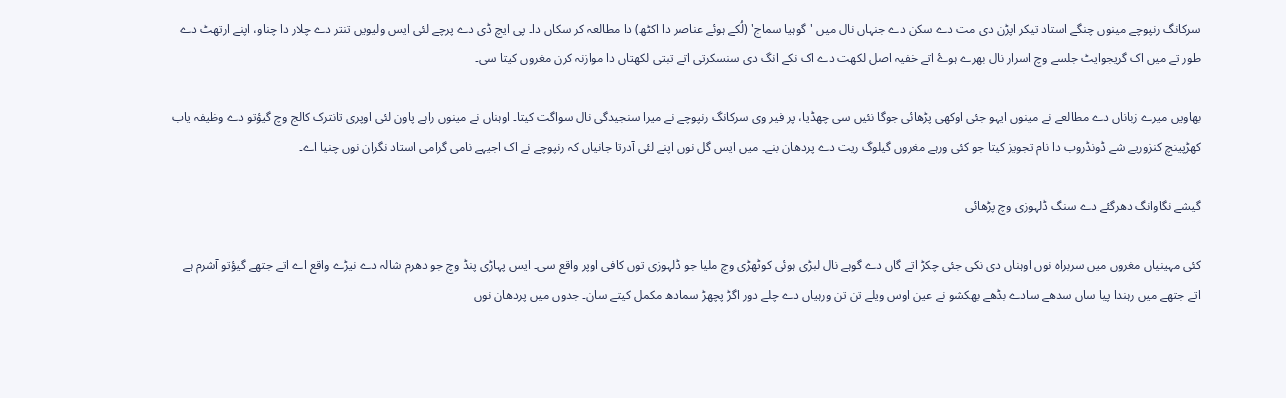سرکانگ رنپوچے مینوں چنگے استاد تیکر اپڑن دی مت دے سکن دے جنہاں نال میں 'گوہیا سماج' (لُکے ہوئے عناصر دا اکٹھ) دا مطالعہ کر سکاں دا۔ پی ایچ ڈی دے پرچے لئی ایس ولیویں تنتر دے چلار دا چناو، اپنے ارتھٹ دے طور تے میں اک گریجوایٹ جلسے وچ اسرار نال بھرے ہوۓ اتے خفیہ اصل لکھت دے اک نکے انگ دی سنسکرتی اتے تبتی لکھتاں دا موازنہ کرن مغروں کیتا سی۔

بھاویں میرے زباناں دے مطالعے نے مینوں ایہو جئی اوکھی پڑھائی جوگا نئیں سی چھڈیا، پر فیر وی سرکانگ رنپوچے نے میرا سنجیدگی نال سواگت کیتا۔ اوہناں نے مینوں راہے پاون لئی اوپری تانترک کالج وچ گیؤتو دے وظیفہ یاب کھڑپینچ کنزوریے شے ڈونڈروب دا نام تجویز کیتا جو کئی ورہے مغروں گیلوگ ریت دے پردھان بنے۔ میں ایس گل نوں اپنے لئی آدرتا جانیاں کہ رنپوچے نے اک اجیہے نامی گرامی استاد نگران نوں چنیا اے۔

گیشے نگاوانگ دھرگئے دے سنگ ڈلہوزی وچ پڑھائی

کئی مہینیاں مغروں میں سربراہ نوں اوہناں دی نکی جئی چکڑ اتے گاں دے گوہے نال لبڑی ہوئی کوٹھڑی وچ ملیا جو ڈلہوزی توں کافی اوپر واقع سی۔ ایس پہاڑی پنڈ وچ جو دھرم شالہ دے نیڑے واقع اے اتے جتھے گیؤتو آشرم ہے اتے جتھے میں رہندا پیا ساں سدھے سادے بڈھے بھکشو نے عین اوس ویلے تن تن ورہیاں دے چلے دور اگڑ پچھڑ سمادھ مکمل کیتے سان۔ جدوں میں پردھان نوں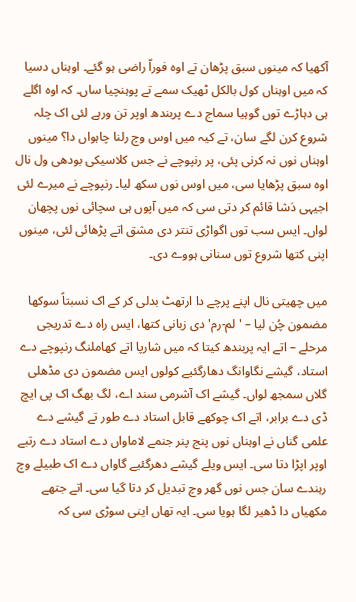آکھیا کہ مینوں سبق پڑھان تے اوہ فوراّ راضی ہو گئے۔ اوہناں دسیا کہ میں اوہناں کول بالکل ٹھیک سمے تے پوہنچیا ساں۔ کہ اوہ اگلے ہی دہاڑے توں گوہیا سماج دے پربندھ اوپر تن ورہے لئی اک چلہ شروع کرن لگے سان، تے کیہ میں اوس وچ رلنا چاہواں دا؟ مینوں اوہناں نوں نہ کرنی پئی، پر رنپوچے نے جس کلاسیکی بودھی ول نال اوہ سبق پڑھایا سی، میں اوس نوں سکھ لیا۔ رنپوچے نے میرے لئی اجیہی دَشا قائم کر دتی سی کہ میں آپوں ہی سچائی نوں پچھان لواں۔ ایس سب توں اگواڑی تنتر دی مشق اتے پڑھائی لئی، مینوں اپنی کتھا شروع توں سنانی ہووے دی۔

میں چھیتی نال اپنے پرچے دا ارتھٹ بدلی کر کے اک نسبتاً سوکھا مضمون چُن لیا – 'لم-رم' دی زبانی کتھا، ایس راہ دے تدریجی مرحلے – اتے ایہ پربندھ کیتا کہ میں شارپا اتے کھاملنگ رنپوچے دے استاد، گیشے نگاوانگ دھارگئیے کولوں ایس مضمون دی مڈھلی گلاں سمجھ لواں۔ گیشے اک آشرمی سند اے، لگ بھگ اک پی ایچ ڈی دے برابر، اتے اک چوکھے قابل استاد دے طور تے گیشے دے علمی گناں نے اوہناں نوں پنج پنر جنمے لاماواں دے استاد دے رتبے اوپر اپڑا دتا سی۔ ایس ویلے گیشے دھرگئیے گاواں دے اک طبیلے وچ رہندے سان جس نوں گھر وچ تبدیل کر دتا گیا سی۔ اتے جتھے مکھیاں دا ڈھیر لگا ہویا سی۔ ایہ تھاں اینی سوڑی سی کہ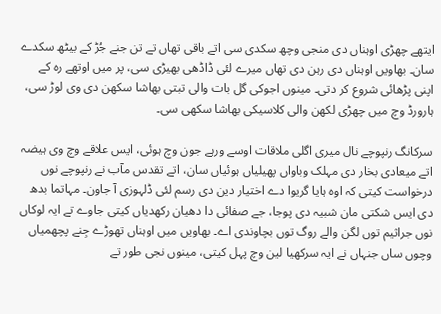ایتھے چھڑی اوہناں دی منجی وچھ سکدی سی اتے باقی تھاں تے تن جنے جُڑ کے بیٹھ سکدے سان۔ بھاویں اوہناں دی رہن دی تھاں میرے لئی ڈاڈھی بھیڑی سی، پر میں اوتھے رہ کے اپنی پڑھائی شروع کر دتی۔ مینوں اجوکی گل بات والی تبتی بھاشا سکھن دی وی لوڑ سی، ہارورڈ وچ میں چھڑی لکھن والی کلاسیکی بھاشا سکھی سی۔

سرکانگ رنپوچے نال میری اگلی ملاقات اوسے ورہے جون وچ ہوئی، ایس علاقے وچ وی ہیضہ اتے میعادی بخار دی مہلک وباواں پھیلیاں ہوئیاں سان، اتے تقدس مآب نے رنپوچے نوں درخواست کیتی کہ اوہ ہایا گریوا دے اختیار دین دی رسم لئی ڈلہوزی آ جاون۔ مہاتما بدھ دی ایس شکتی مان شبیہ دی پوجا، جے صفائی دا دھیان رکھدیاں کیتی جاوے تے ایہ لوکاں نوں جراثیم توں لگن والے روگ توں بچاوندی اے۔ بھاویں میں اوہناں تھوڑے جِنے پچھمیاں وچوں ساں جنہاں نے ایہ سرکھیا لین وچ پہل کیتی، مینوں نجی طور تے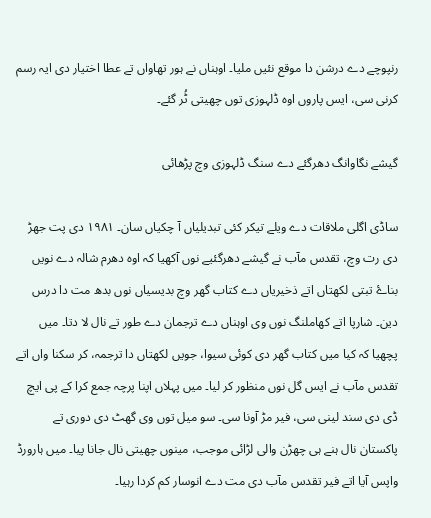رنپوچے دے درشن دا موقع نئیں ملیا۔ اوہناں نے ہور تھاواں تے عطا اختیار دی ایہ رسم کرنی سی، ایس پاروں اوہ ڈلہوزی توں چھیتی ٹُر گئے۔

گیشے نگاوانگ دھرگئے دے سنگ ڈلہوزی وچ پڑھائی

ساڈی اگلی ملاقات دے ویلے تیکر کئی تبدیلیاں آ چکیاں سان۔ ۱۹۸۱ دی پت جھڑ دی رت وچ، تقدس مآب نے گیشے دھرگئیے نوں آکھیا کہ اوہ دھرم شالہ دے نویں بناۓ تبتی لکھتاں اتے ذخیریاں دے کتاب گھر وچ بدیسیاں نوں بدھ مت دا درس دین۔ شارپا اتے کھاملنگ نوں وی اوہناں دے ترجمان دے طور تے نال لا دتا۔ میں پچھیا کہ کیا میں کتاب گھر دی کوئی سیوا، جویں لکھتاں دا ترجمہ، کر سکنا واں اتے تقدس مآب نے ایس گل نوں منظور کر لیا۔ میں پہلاں اپنا پرچہ جمع کرا کے پی ایچ ڈی دی سند لینی سی، فیر مڑ آونا سی۔ سو میل توں وی گھٹ دی دوری تے پاکستان نال ہنے ہی چھڑن والی لڑائی موجب، مینوں چھیتی نال جانا پیا۔ میں ہارورڈ واپس آیا اتے فیر تقدس مآب دی مت دے انوسار کم کردا رہیا۔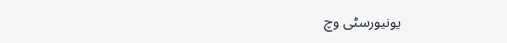یونیورسٹی وچ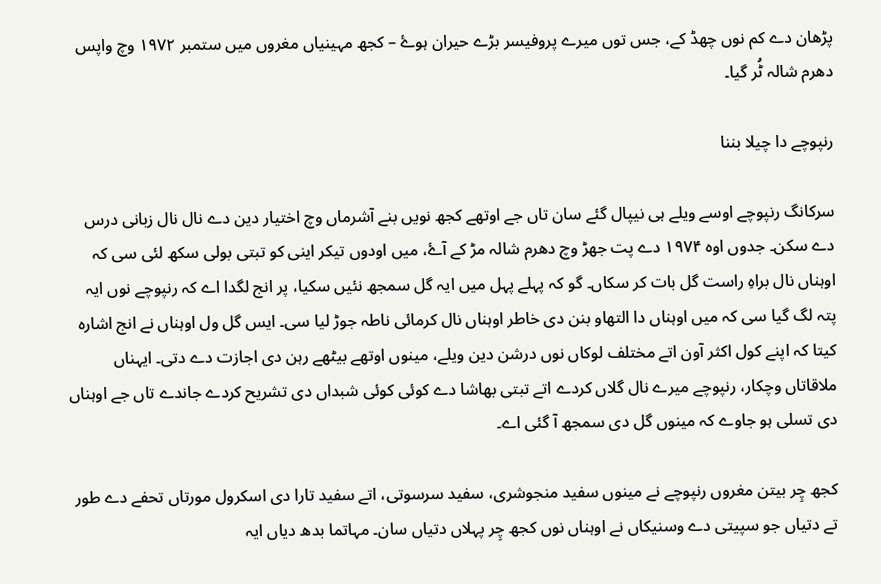پڑھان دے کم نوں چھڈ کے، جس توں میرے پروفیسر بڑے حیران ہوۓ – کجھ مہینیاں مغروں میں ستمبر ۱۹۷۲ وچ واپس دھرم شالہ ٹُر گیا۔

رنپوچے دا چیلا بننا

سرکانگ رنپوچے اوسے ویلے ہی نیپال گئے سان تاں جے اوتھے کجھ نویں بنے آشرماں وچ اختیار دین دے نال نال زبانی درس دے سکن۔ جدوں اوہ ۱۹۷۴ دے پت جھڑ وچ دھرم شالہ مڑ کے آۓ، میں اودوں تیکر اینی کو تبتی بولی سکھ لئی سی کہ اوہناں نال براہِ راست گل بات کر سکاں۔ گو کہ پہلے پہل میں ایہ گل سمجھ نئیں سکیا، پر انج لگدا اے کہ رنپوچے نوں ایہ پتہ لگ گیا سی کہ میں اوہناں دا التھاو بنن دی خاطر اوہناں نال کرمائی ناطہ جوڑ لیا سی۔ ایس گل ول اوہناں نے انج اشارہ کیتا کہ اپنے کول اکثر آون اتے مختلف لوکاں نوں درشن دین ویلے، مینوں اوتھے بیٹھے رہن دی اجازت دے دتی۔ ایہناں ملاقاتاں وچکار، رنپوچے میرے نال گلاں کردے اتے تبتی بھاشا دے کوئی کوئی شبداں دی تشریح کردے جاندے تاں جے اوہناں دی تسلی ہو جاوے کہ مینوں گل دی سمجھ آ گئی اے۔

کجھ چِر بیتن مغروں رنپوچے نے مینوں سفید منجوشری، سفید سرسوتی، اتے سفید تارا دی اسکرول مورتاں تحفے دے طور تے دتیاں جو سپیتی دے وسنیکاں نے اوہناں نوں کجھ چِر پہلاں دتیاں سان۔ مہاتما بدھ دیاں ایہ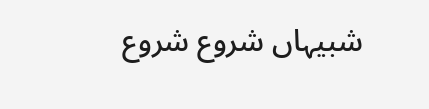شبیہاں شروع شروع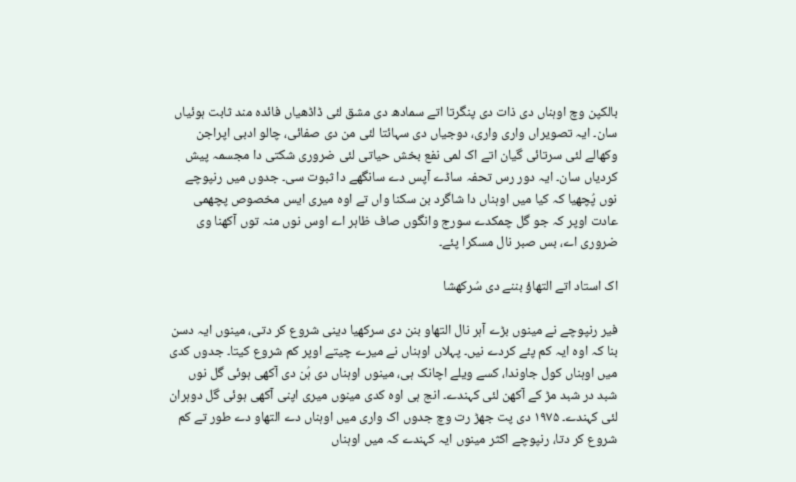بالکپن وچ اوہناں دی ذات دی پنگرتا اتے سمادھ دی مشق لئی ڈاڈھیاں فائدہ مند ثابت ہوئیاں سان۔ ایہ تصویراں واری واری، دوجیاں دی سہائتا لئی من دی صفائی، چالو ادبی اپراجن وکھالے لئی سرتائی گیان اتے اک لمی نفع بخش حیاتی لئی ضروری شکتی دا مجسمہ پیش کردیاں سان۔ ایہ دور رس تحفہ ساڈے آپس دے سانگھے دا ثبوت سی۔ جدوں میں رنپوچے نوں پُچھیا کہ کیا میں اوہناں دا شاگرد بن سکنا واں تے اوہ میری ایس مخصوص پچھمی عادت اوپر کہ جو گل چمکدے سورج وانگوں صاف ظاہر اے اوس نوں منہ توں آکھنا وی ضروری اے، بس صبر نال مسکرا پئے۔

اک استاد اتے التھاؤ بننے دی سُرکھشا

فیر رنپوچے نے مینوں بڑے آہر نال التھاو بنن دی سرکھیا دینی شروع کر دتی، مینوں ایہ دسن بنا کہ اوہ ایہ کم پئے کردے نیں۔ پہلاں اوہناں نے میرے چیتے اوپر کم شروع کیتا۔ جدوں کدی میں اوہناں کول جاوندا، کسے ویلے اچانک ہی، مینوں اوہناں دی ہُن دی آکھی ہوئی گل نوں شبد در شبد مڑ کے آکھن لئی کہندے۔ انج ہی اوہ کدی مینوں میری اپنی آکھی ہوئی گل دوہران لئی کہندے۔ ۱۹۷۵ دی پت جھڑ رت وچ جدوں اک واری میں اوہناں دے التھاو دے طور تے کم شروع کر دتا، رنپوچے اکثر مینوں ایہ کہندے کہ میں اوہناں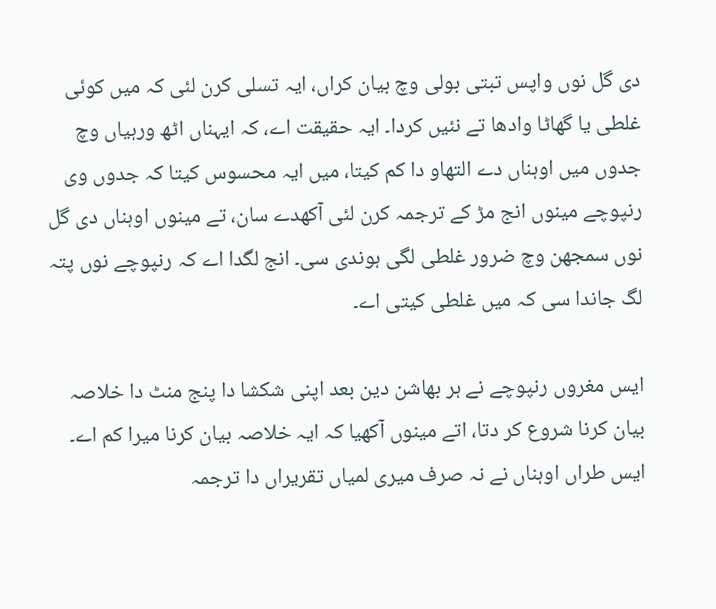دی گل نوں واپس تبتی بولی وچ بیان کراں، ایہ تسلی کرن لئی کہ میں کوئی غلطی یا گھاٹا وادھا تے نئیں کردا۔ ایہ حقیقت اے، کہ ایہناں اٹھ ورہیاں وچ جدوں میں اوہناں دے التھاو دا کم کیتا، میں ایہ محسوس کیتا کہ جدوں وی رنپوچے مینوں انج مڑ کے ترجمہ کرن لئی آکھدے سان، تے مینوں اوہناں دی گل نوں سمجھن وچ ضرور غلطی لگی ہوندی سی۔ انج لگدا اے کہ رنپوچے نوں پتہ لگ جاندا سی کہ میں غلطی کیتی اے۔

ایس مغروں رنپوچے نے ہر بھاشن دین بعد اپنی شکشا دا پنج منٹ دا خلاصہ بیان کرنا شروع کر دتا، اتے مینوں آکھیا کہ ایہ خلاصہ بیان کرنا میرا کم اے۔ ایس طراں اوہناں نے نہ صرف میری لمیاں تقریراں دا ترجمہ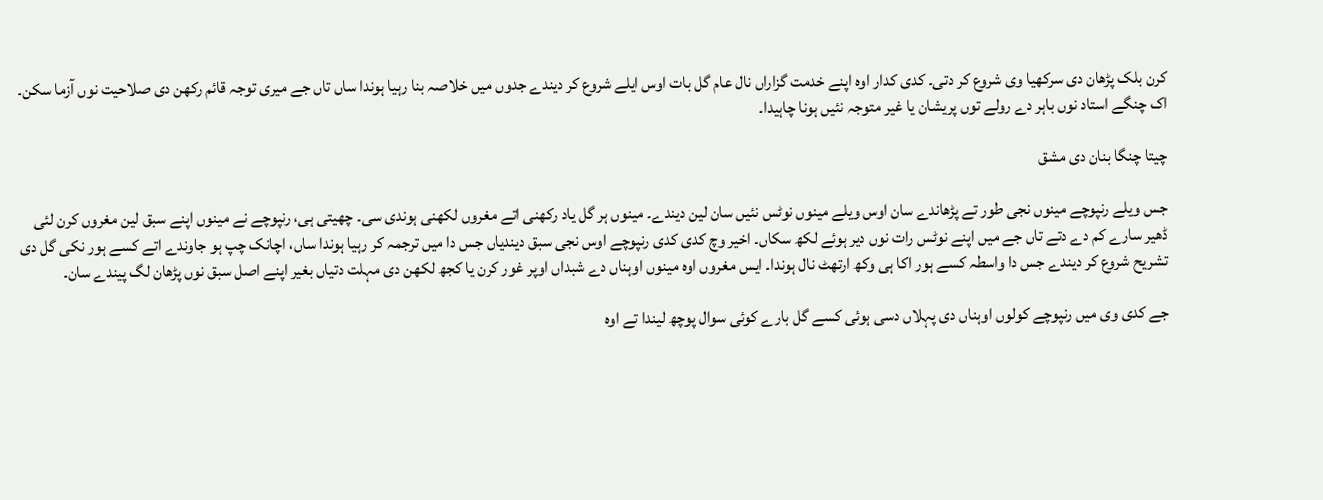کرن بلک پڑھان دی سرکھیا وی شروع کر دتی۔ کدی کدار اوہ اپنے خدمت گزاراں نال عام گل بات اوس ایلے شروع کر دیندے جدوں میں خلاصہ بنا رہیا ہوندا ساں تاں جے میری توجہ قائم رکھن دی صلاحیت نوں آزما سکن۔ اک چنگے استاد نوں باہر دے رولے توں پریشان یا غیر متوجہ نئیں ہونا چاہیدا۔

چیتا چنگا بنان دی مشق

جس ویلے رنپوچے مینوں نجی طور تے پڑھاندے سان اوس ویلے مینوں نوٹس نئیں سان لین دیندے۔ مینوں ہر گل یاد رکھنی اتے مغروں لکھنی ہوندی سی۔ چھیتی ہی، رنپوچے نے مینوں اپنے سبق لین مغروں کرن لئی ڈھیر سارے کم دے دتے تاں جے میں اپنے نوٹس رات نوں دیر ہوئے لکھ سکاں۔ اخیر وچ کدی کدی رنپوچے اوس نجی سبق دیندیاں جس دا میں ترجمہ کر رہیا ہوندا ساں، اچانک چپ ہو جاوندے اتے کسے ہور نکی گل دی تشریح شروع کر دیندے جس دا واسطہ کسے ہور اکا ہی وکھ ارتھٹ نال ہوندا۔ ایس مغروں اوہ مینوں اوہناں دے شبداں اوپر غور کرن یا کجھ لکھن دی مہلت دتیاں بغیر اپنے اصل سبق نوں پڑھان لگ پیندے سان۔

جے کدی وی میں رنپوچے کولوں اوہناں دی پہلاں دسی ہوئی کسے گل بارے کوئی سوال پوچھ لیندا تے اوہ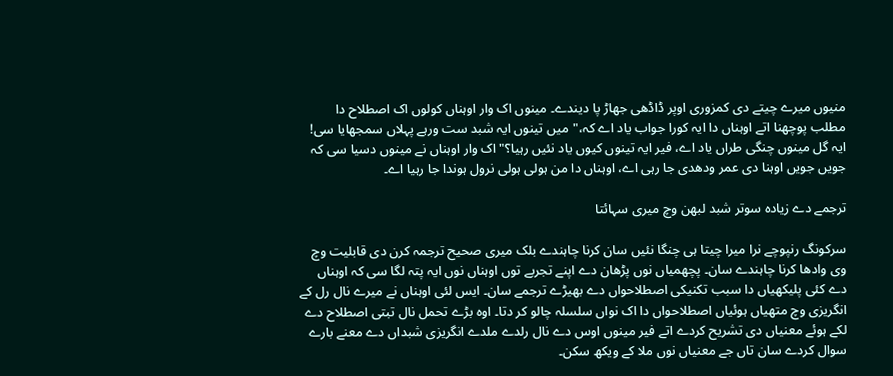منیوں میرے چیتے دی کمزوری اوپر ڈاڈھی جھاڑ پا دیندے۔ مینوں اک وار اوہناں کولوں اک اصطلاح دا مطلب پوچھنا اتے اوہناں دا ایہ کورا جواب یاد اے کہ،"میں تینوں ایہ شبد ست ورہے پہلاں سمجھایا سی! ایہ گل مینوں چنگی طراں یاد اے، فیر ایہ تینوں کیوں یاد نئیں رہیا؟" اک وار اوہناں نے مینوں دسیا سی کہ جویں جویں اوہنا دی عمر ودھدی جا رہی اے، اوہناں دا من ہولی ہولی نرول ہوندا جا رہیا اے۔

ترجمے دے زیادہ سوتر شبد لبھن وچ میری سہائتا

سرکونگ رنپوچے نرا میرا چیتا ہی چنگا نئیں سان کرنا چاہندے بلک میری صحیح ترجمہ کرن دی قابلیت وچ وی وادھا کرنا چاہندے سان۔ پچھمیاں نوں پڑھان دے اپنے تجربے توں اوہناں نوں ایہ پتہ لگا سی کہ اوہناں دے کئی پلیکھیاں دا سبب تکنیکی اصطلاحواں دے بھیڑے ترجمے سان۔ ایس لئی اوہناں نے میرے نال رل کے انگریزی وچ متھیاں ہوئیاں اصطلاحواں دا اک نواں سلسلہ چالو کر دتا۔ اوہ بڑے تحمل نال تبتی اصطلاح دے لکے ہوئے معنیاں دی تشریح کردے اتے فیر مینوں اوس دے نال رلدے ملدے انگریزی شبداں دے معنے بارے سوال کردے سان تاں جے معنیاں نوں ملا کے ویکھ سکن۔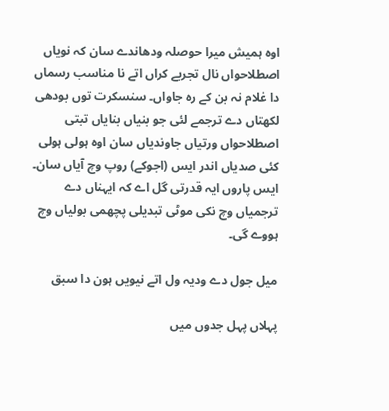اوہ ہمیش میرا حوصلہ ودھاندے سان کہ نویاں اصطلاحواں نال تجربے کراں اتے نا مناسب رسماں دا غلام نہ بن کے رہ جاواں۔ سنسکرت توں بودھی لکھتاں دے ترجمے لئی جو بنیاں بنایاں تبتی اصطلاحواں ورتیاں جاوندیاں سان اوہ ہولی ہولی کئی صدیاں اندر ایس (اجوکے) روپ وچ آیاں سان۔ ایس پاروں ایہ قدرتی گل اے کہ ایہناں دے ترجمیاں وچ نکی موٹی تبدیلی پچھمی بولیاں وچ ہووے گی۔

میل جول دے ودیہ ول اتے نیویں ہون دا سبق

پہلاں پہل جدوں میں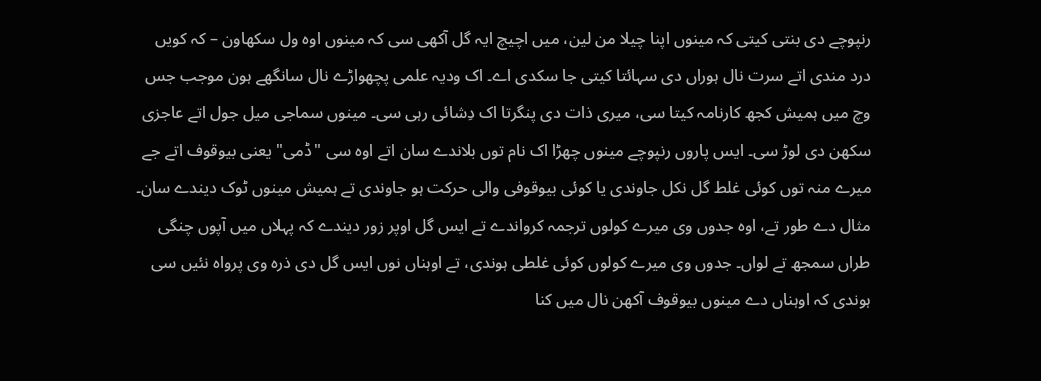رنپوچے دی بنتی کیتی کہ مینوں اپنا چیلا من لین، میں اچیچ ایہ گل آکھی سی کہ مینوں اوہ ول سکھاون – کہ کویں درد مندی اتے سرت نال ہوراں دی سہائتا کیتی جا سکدی اے۔ اک ودیہ علمی پچھواڑے نال سانگھے ہون موجب جس وچ میں ہمیش کجھ کارنامہ کیتا سی، میری ذات دی پنگرتا اک دِشائی رہی سی۔ مینوں سماجی میل جول اتے عاجزی سکھن دی لوڑ سی۔ ایس پاروں رنپوچے مینوں چھڑا اک نام توں بلاندے سان اتے اوہ سی "ڈمی" یعنی بیوقوف اتے جے میرے منہ توں کوئی غلط گل نکل جاوندی یا کوئی بیوقوفی والی حرکت ہو جاوندی تے ہمیش مینوں ٹوک دیندے سان۔ مثال دے طور تے، اوہ جدوں وی میرے کولوں ترجمہ کرواندے تے ایس گل اوپر زور دیندے کہ پہلاں میں آپوں چنگی طراں سمجھ تے لواں۔ جدوں وی میرے کولوں کوئی غلطی ہوندی، تے اوہناں نوں ایس گل دی ذرہ وی پرواہ نئیں سی ہوندی کہ اوہناں دے مینوں بیوقوف آکھن نال میں کنا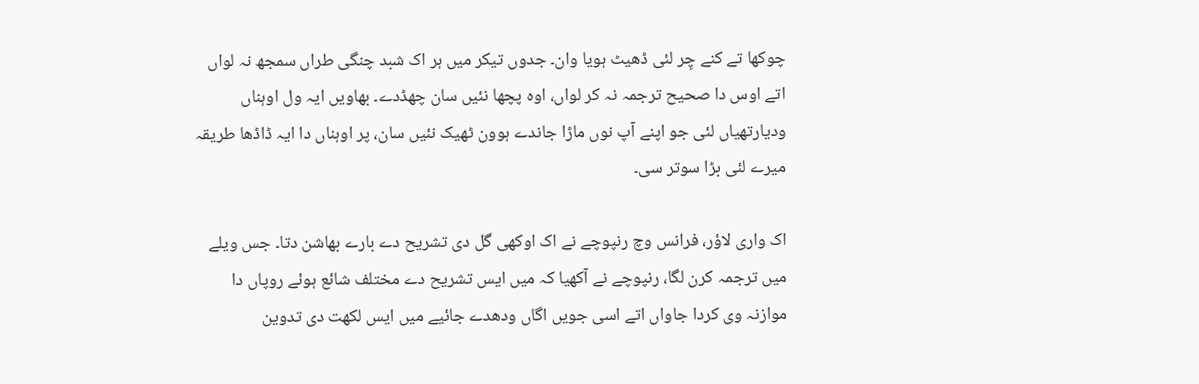چوکھا تے کنے چِر لئی ڈھیٹ ہویا وان۔ جدوں تیکر میں ہر اک شبد چنگی طراں سمجھ نہ لواں اتے اوس دا صحیح ترجمہ نہ کر لواں، اوہ پچھا نئیں سان چھڈدے۔ بھاویں ایہ ول اوہناں ودیارتھیاں لئی جو اپنے آپ نوں ماڑا جاندے ہوون ٹھیک نئیں سان، پر اوہناں دا ایہ ڈاڈھا طریقہ میرے لئی بڑا سوتر سی۔

اک واری لاؤر، فرانس وچ رنپوچے نے اک اوکھی گل دی تشریح دے بارے بھاشن دتا۔ جس ویلے میں ترجمہ کرن لگا، رنپوچے نے آکھیا کہ میں ایس تشریح دے مختلف شائع ہوئے روپاں دا موازنہ وی کردا جاواں اتے اسی جویں اگاں ودھدے جائیے میں ایس لکھت دی تدوین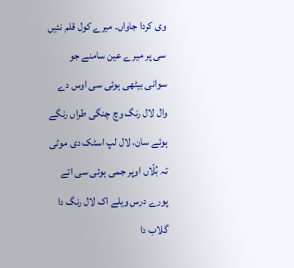وی کردا جاواں۔ میرے کول قلم نئیں سی پر میرے عین سامنے جو سوانی بیٹھی ہوئی سی اوس دے وال لال رنگ وچ چنگی طراں رنگے ہوئے سان، لال لپ اسٹک دی موٹی تہ بُلّاں اوپر جمی ہوئی سی اتے پورے درس ویلے اک لال رنگ دا گلاب دا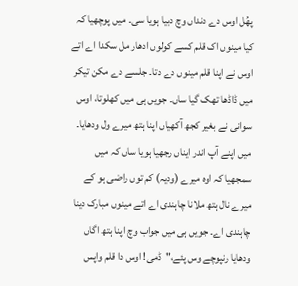پھُل اوس دے دنداں وچ دبیا ہویا سی۔ میں پوچھیا کہ کیا مینوں اک قلم کسے کولوں ادھار مل سکدا اے اتے اوس نے اپنا قلم مینوں دے دتا۔ جلسے دے مکن تیکر میں ڈاڈھا تھک گیا ساں۔ جویں ہی میں کھلوتا، اوس سوانی نے بغیر کجھ آکھیاں اپنا ہتھ میرے ول ودھایا۔ میں اپنے آپ اندر ایناں رجھیا ہویا ساں کہ میں سمجھیا کہ اوہ میرے (ودیہ) کم توں راضی ہو کے میرے نال ہتھ ملانا چاہندی اے اتے مینوں مبارک دینا چاہندی اے۔ جویں ہی میں جواب وچ اپنا ہتھ اگاں ودھایا رنپوچے وس پئے،"ڈمی! اوس دا قلم واپس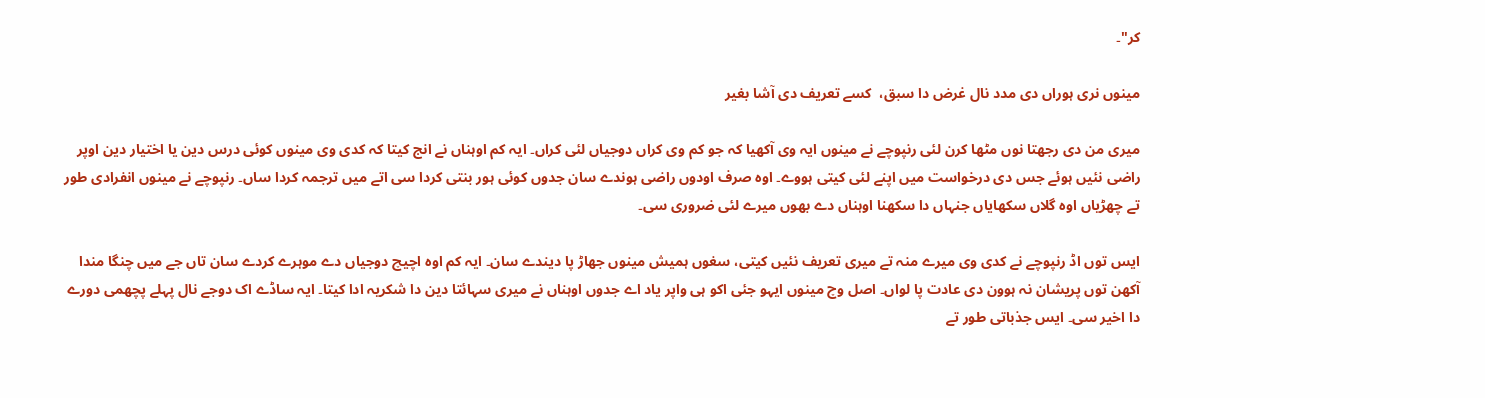کر"۔

مینوں نری ہوراں دی مدد نال غرض دا سبق،  کسے تعریف دی آشا بغیر

میری من دی رجھتا نوں مٹھا کرن لئی رنپوچے نے مینوں ایہ وی آکھیا کہ جو کم وی کراں دوجیاں لئی کراں۔ ایہ کم اوہناں نے انج کیتا کہ کدی وی مینوں کوئی درس دین یا اختیار دین اوپر راضی نئیں ہوئے جس دی درخواست میں اپنے لئی کیتی ہووے۔ اوہ صرف اودوں راضی ہوندے سان جدوں کوئی ہور بنتی کردا سی اتے میں ترجمہ کردا ساں۔ رنپوچے نے مینوں انفرادی طور تے چھڑیاں اوہ گلاں سکھایاں جنہاں دا سکھنا اوہناں دے بھوں میرے لئی ضروری سی۔

ایس توں اڈ رنپوچے نے کدی وی میرے منہ تے میری تعریف نئیں کیتی، سغوں ہمیش مینوں جھاڑ پا دیندے سان۔ ایہ کم اوہ اچیچ دوجیاں دے موہرے کردے سان تاں جے میں چنگا مندا آکھن توں پریشان نہ ہوون دی عادت پا لواں۔ اصل وچ مینوں ایہو جئی اکو ہی واپر یاد اے جدوں اوہناں نے میری سہائتا دین دا شکریہ ادا کیتا۔ ایہ ساڈے اک دوجے نال پہلے پچھمی دورے دا اخیر سی۔ ایس جذباتی طور تے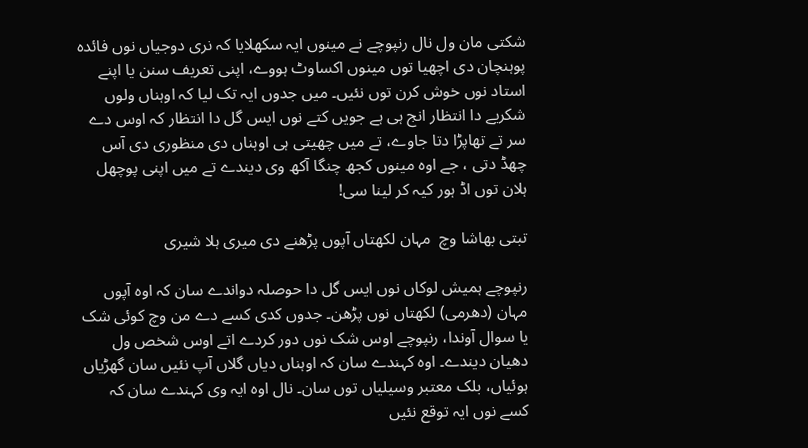شکتی مان ول نال رنپوچے نے مینوں ایہ سکھلایا کہ نری دوجیاں نوں فائدہ پوہنچان دی اچھیا توں مینوں اکساوٹ ہووے، اپنی تعریف سنن یا اپنے استاد نوں خوش کرن توں نئیں۔ میں جدوں ایہ تک لیا کہ اوہناں ولوں شکریے دا انتظار انج ہی ہے جویں کتے نوں ایس گل دا انتظار کہ اوس دے سر تے تھاپڑا دتا جاوے، تے میں چھیتی ہی اوہناں دی منظوری دی آس چھڈ دتی ، جے اوہ مینوں کجھ چنگا آکھ وی دیندے تے میں اپنی پوچھل ہلان توں اڈ ہور کیہ کر لینا سی!

تبتی بھاشا وچ  مہان لکھتاں آپوں پڑھنے دی میری ہلا شیری

رنپوچے ہمیش لوکاں نوں ایس گل دا حوصلہ دواندے سان کہ اوہ آپوں مہان (دھرمی) لکھتاں نوں پڑھن۔ جدوں کدی کسے دے من وچ کوئی شک یا سوال آوندا، رنپوچے اوس شک نوں دور کردے اتے اوس شخص ول دھیان دیندے۔ اوہ کہندے سان کہ اوہناں دیاں گلاں آپ نئیں سان گھڑیاں ہوئیاں، بلک معتبر وسیلیاں توں سان۔ نال اوہ ایہ وی کہندے سان کہ کسے نوں ایہ توقع نئیں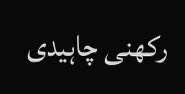رکھنی چاہیدی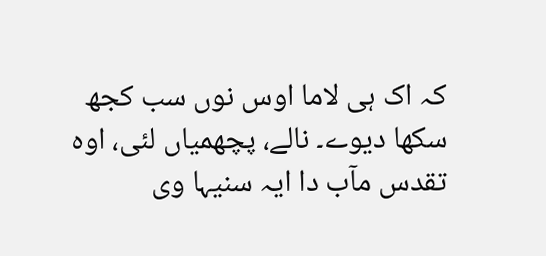کہ اک ہی لاما اوس نوں سب کجھ سکھا دیوے۔ نالے، پچھمیاں لئی، اوہ تقدس مآب دا ایہ سنیہا وی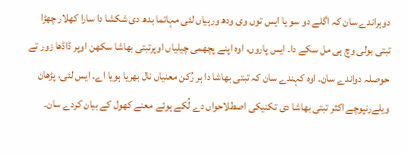دوہراندے سان کہ اگلے دو سو یا ایس توں وی ودھ ورہیاں لئی مہاتما بدھ دی شکشا دا سارا کھلار چھڑا تبتی بولی وچ ہی مل سکے دا۔ ایس پاروں، اوہ اپنے پچھمی چیلیاں اوپرتبتی بھاشا سکھن اوپر ڈاڈھا زور تے حوصلہ دواندے سان۔ اوہ کہندے سان کہ تبتی بھاشا دا ہر رُکن معنیاں نال بھریا ہویا اے۔ ایس لئی، پڑھان ویلےرنپوچے اکثر تبتی بھاشا دی تکنیکی اصطلاحواں دے لُکے ہوئے معنے کھول کے بیان کردے سان۔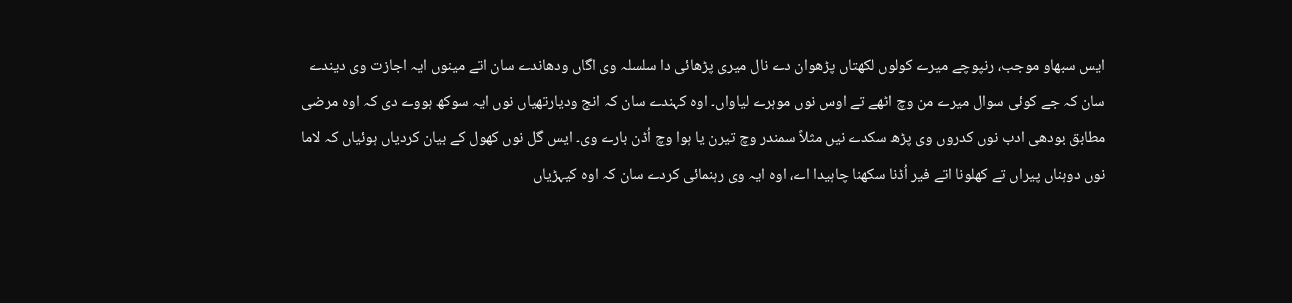ایس سبھاو موجب، رنپوچے میرے کولوں لکھتاں پڑھوان دے نال میری پڑھائی دا سلسلہ وی اگاں ودھاندے سان اتے مینوں ایہ اجازت وی دیندے سان کہ جے کوئی سوال میرے من وچ اٹھے تے اوس نوں موہرے لیاواں۔ اوہ کہندے سان کہ انج ودیارتھیاں نوں ایہ سوکھ ہووے دی کہ اوہ مرضی مطابق بودھی ادب نوں کدروں وی پڑھ سکدے نیں مثلاً سمندر وچ تیرن یا ہوا وچ اُڈن بارے وی۔ ایس گل نوں کھول کے بیان کردیاں ہوئیاں کہ لاما نوں دوہناں پیراں تے کھلونا اتے فیر اُڈنا سکھنا چاہیدا اے، اوہ ایہ وی رہنمائی کردے سان کہ اوہ کیہڑیاں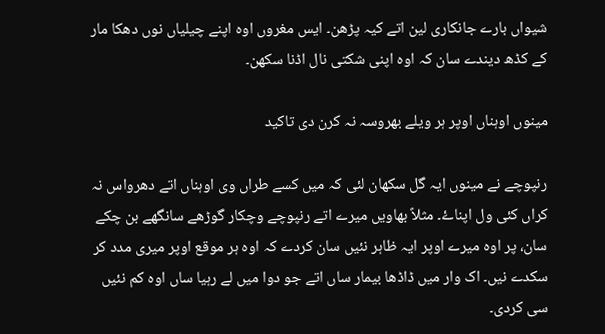شیواں بارے جانکاری لین اتے کیہ پڑھن۔ ایس مغروں اوہ اپنے چیلیاں نوں دھکا مار کے کڈھ دیندے سان کہ اوہ اپنی شکتی نال اڈنا سکھن۔

مینوں اوہناں اوپر ہر ویلے بھروسہ نہ کرن دی تاکید

رنپوچے نے مینوں ایہ گل سکھان لئی کہ میں کسے طراں وی اوہناں اتے دھرواس نہ کراں کئی ول اپناۓ۔ مثلاً بھاویں میرے اتے رنپوچے وچکار گوڑھے سانگھے بن چکے سان، پر اوہ میرے اوپر ایہ ظاہر نئیں سان کردے کہ اوہ ہر موقع اوپر میری مدد کر سکدے نیں۔ اک وار میں ڈاڈھا بیمار ساں اتے جو دوا میں لے رہیا ساں اوہ کم نئیں سی کردی۔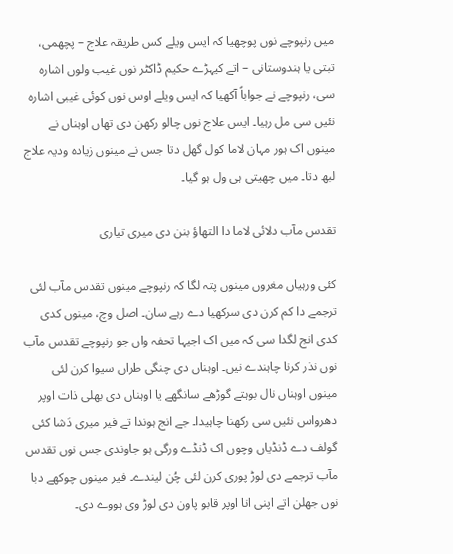میں رنپوچے نوں پوچھیا کہ ایس ویلے کس طریقہ علاج – پچھمی، تبتی یا ہندوستانی – اتے کیہڑے حکیم ڈاکٹر نوں غیب ولوں اشارہ سی، رنپوچے نے جواباً آکھیا کہ ایس ویلے اوس نوں کوئی غیبی اشارہ نئیں سی مل رہیا۔ ایس علاج نوں چالو رکھن دی تھاں اوہناں نے مینوں اک ہور مہان لاما کول گھل دتا جس نے مینوں زیادہ ودیہ علاج لبھ دتا۔ میں چھیتی ہی ول ہو گیا۔

تقدس مآب دلائی لاما دا التھاؤ بنن دی میری تیاری

کئی ورہیاں مغروں مینوں پتہ لگا کہ رنپوچے مینوں تقدس مآب لئی ترجمے دا کم کرن دی سرکھیا دے رہے سان۔ اصل وچ، مینوں کدی کدی انج لگدا سی کہ میں اک اجیہا تحفہ واں جو رنپوچے تقدس مآب نوں نذر کرنا چاہندے نیں۔ اوہناں دی چنگی طراں سیوا کرن لئی مینوں اوہناں نال بوہتے گوڑھے سانگھے یا اوہناں دی بھلی ذات اوپر دھرواس نئیں سی رکھنا چاہیدا۔ جے انج ہوندا تے فیر میری دَشا کئی گولف دے ڈنڈیاں وچوں اک ڈنڈے ورگی ہو جاوندی جس نوں تقدس مآب ترجمے دی لوڑ پوری کرن لئی چُن لیندے۔ فیر مینوں چوکھے دبا نوں جھلن اتے اپنی انا اوپر قابو پاون دی لوڑ وی ہووے دی۔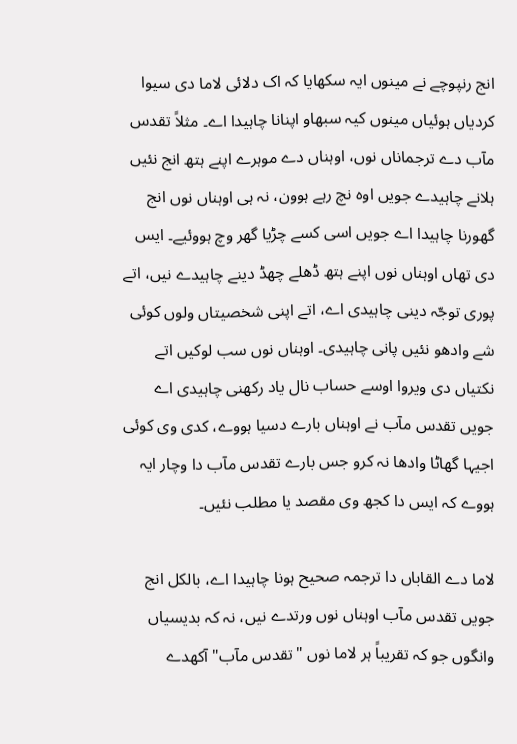انج رنپوچے نے مینوں ایہ سکھایا کہ اک دلائی لاما دی سیوا کردیاں ہوئیاں مینوں کیہ سبھاو اپنانا چاہیدا اے۔ مثلاً تقدس مآب دے ترجماناں نوں، اوہناں دے موہرے اپنے ہتھ انج نئیں ہلانے چاہیدے جویں اوہ نچ رہے ہوون، نہ ہی اوہناں نوں انج گھورنا چاہیدا اے جویں اسی کسے چڑیا گھر وچ ہووئیے۔ ایس دی تھاں اوہناں نوں اپنے ہتھ ڈھلے چھڈ دینے چاہیدے نیں، اتے پوری توجّہ دینی چاہیدی اے، اتے اپنی شخصیتاں ولوں کوئی شے وادھو نئیں پانی چاہیدی۔ اوہناں نوں سب لوکیں اتے نکتیاں دی ویروا اوسے حساب نال یاد رکھنی چاہیدی اے جویں تقدس مآب نے اوہناں بارے دسیا ہووے، کدی وی کوئی اجیہا گھاٹا وادھا نہ کرو جس بارے تقدس مآب دا وچار ایہ ہووے کہ ایس دا کجھ وی مقصد یا مطلب نئیں۔

لاما دے القاباں دا ترجمہ صحیح ہونا چاہیدا اے، بالکل انج جویں تقدس مآب اوہناں نوں ورتدے نیں، نہ کہ بدیسیاں وانگوں جو کہ تقریباً ہر لاما نوں "تقدس مآب" آکھدے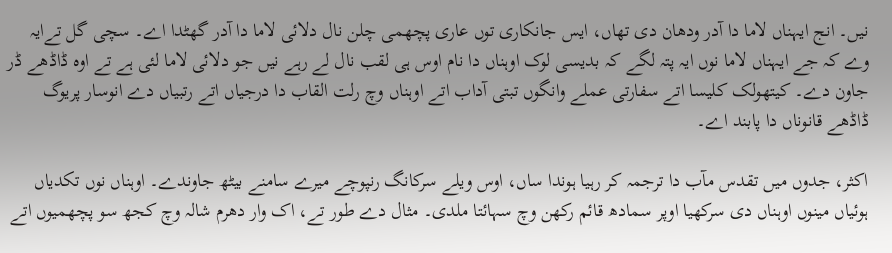نیں۔ انج ایہناں لاما دا آدر ودھان دی تھاں، ایس جانکاری توں عاری پچھمی چلن نال دلائی لاما دا آدر گھٹدا اے۔ سچی گل تےایہ وے کہ جے ایہناں لاما نوں ایہ پتہ لگے کہ بدیسی لوک اوہناں دا نام اوس ہی لقب نال لے رہے نیں جو دلائی لاما لئی ہے تے اوہ ڈاڈھے ڈر جاون دے۔ کیتھولک کلیسا اتے سفارتی عملے وانگوں تبتی آداب اتے اوہناں وچ رلت القاب دا درجیاں اتے رتبیاں دے انوسار پریوگ ڈاڈھے قانوناں دا پابند اے۔

اکثر، جدوں میں تقدس مآب دا ترجمہ کر رہیا ہوندا ساں، اوس ویلے سرکانگ رنپوچے میرے سامنے بیٹھ جاوندے۔ اوہناں نوں تکدیاں ہوئیاں مینوں اوہناں دی سرکھیا اوپر سمادھ قائم رکھن وچ سہائتا ملدی۔ مثال دے طور تے، اک وار دھرم شالہ وچ کجھ سو پچھمیوں اتے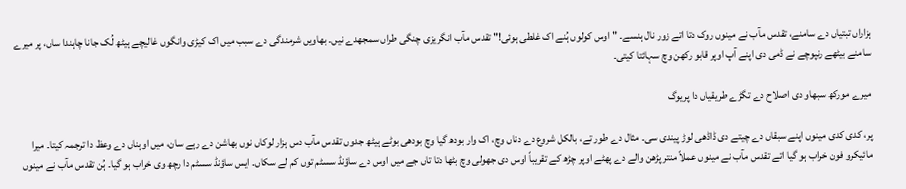ہزاراں تبتیاں دے سامنے، تقدس مآب نے مینوں روک دتا اتے زور نال ہنسے۔ "اوس کولوں ہُنے اک غلطی ہوئی!" تقدس مآب انگریزی چنگی طراں سمجھدے نیں۔ بھاویں شرمندگی دے سبب میں اک کیڑی وانگوں غالیچے ہیٹھ لُک جانا چاہندا ساں، پر میرے سامنے بیٹھے رنپوچے نے ڈمی دی اپنے آپ اوپر قابو رکھن وچ سہائتا کیتی۔

میرے مورکھ سبھاو دی اصلاح دے تگڑے طریقیاں دا پریوگ

پر، کدی کدی مینوں اپنے سبقاں دے چیتے دی ڈاڈھی لوڑ پیندی سی۔ مثال دے طور تے، بالکل شروع دے دناں وچ، اک وار بودھ گیا وچ بودھی بوٹے ہیٹھ جدوں تقدس مآب دس ہزار لوکاں نوں بھاشن دے رہے سان، میں اوہناں دے وعظ دا ترجمہ کیتا۔ میرا مائیکرو فون خراب ہو گیا اتے تقدس مآب نے مینوں عملاً منتر پڑھن والے دے پھٹے اوپر چڑھ کے تقریباً اوس دی جھولی وچ بٹھا دتا تاں جے میں اوس دے ساؤنڈ سسٹم توں کم لے سکاں۔ ایس ساؤنڈ سسٹم دا رچھ وی خراب ہو گیا۔ ہُن تقدس مآب نے مینوں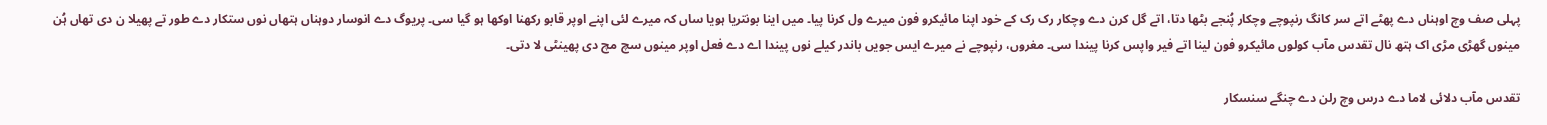پہلی صف وچ اوہناں دے پھٹے اتے سر کانگ رنپوچے وچکار پُنجے بٹھا دتا، اتے گل کرن دے وچکار رک رک کے خود اپنا مائیکرو فون میرے ول کرنا پیا۔ میں اینا بونتریا ہویا ساں کہ میرے لئی اپنے اوپر قابو رکھنا اوکھا ہو گیا سی۔ پریوگ دے انوسار دوہناں ہتھاں نوں ستکار دے طور تے پھیلا ن دی تھاں ہُن مینوں گھڑی مڑی اک ہتھ نال تقدس مآب کولوں مائیکرو فون لینا اتے فیر واپس کرنا پیندا سی۔ مغروں، رنپوچے نے میرے ایس جویں باندر کیلے نوں پیندا اے دے فعل اوپر مینوں سچ مچ دی پھینٹی لا دتی۔

تقدس مآب دلائی لاما دے درس وچ رلن دے چنگے سنسکار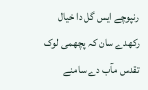رنپوچے ایس گل دا خیال رکھدے سان کہ پچھمی لوک تقدس مآب دے سامنے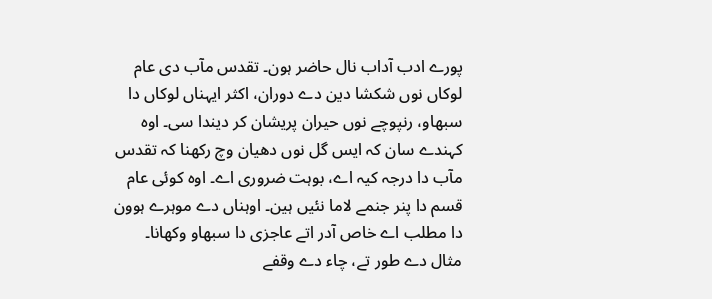پورے ادب آداب نال حاضر ہون۔ تقدس مآب دی عام لوکاں نوں شکشا دین دے دوران، اکثر ایہناں لوکاں دا سبھاو، رنپوچے نوں حیران پریشان کر دیندا سی۔ اوہ کہندے سان کہ ایس گل نوں دھیان وچ رکھنا کہ تقدس مآب دا درجہ کیہ اے، بوہت ضروری اے۔ اوہ کوئی عام قسم دا پنر جنمے لاما نئیں ہین۔ اوہناں دے موہرے ہوون دا مطلب اے خاص آدر اتے عاجزی دا سبھاو وکھانا۔ مثال دے طور تے، چاء دے وقفے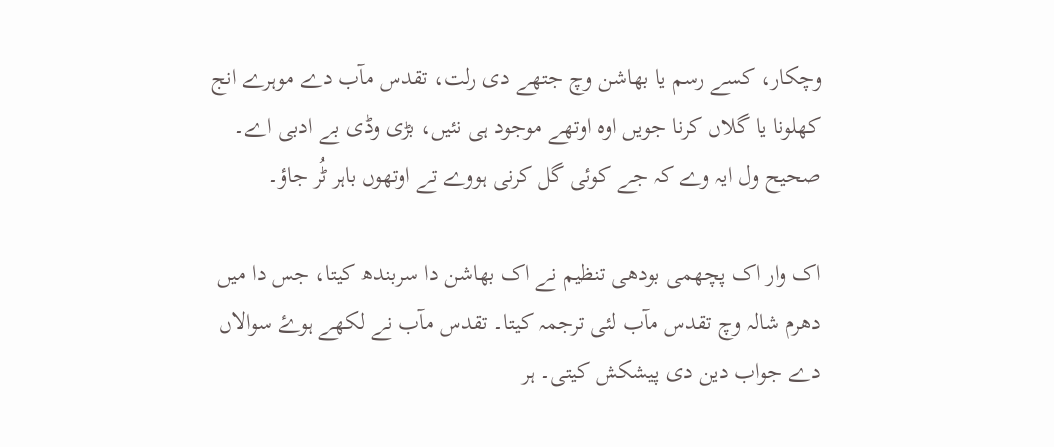وچکار، کسے رسم یا بھاشن وچ جتھے دی رلت، تقدس مآب دے موہرے انج کھلونا یا گلاں کرنا جویں اوہ اوتھے موجود ہی نئیں، بڑی وڈی بے ادبی اے۔ صحیح ول ایہ وے کہ جے کوئی گل کرنی ہووے تے اوتھوں باہر ٹُر جاؤ۔

اک وار اک پچھمی بودھی تنظیم نے اک بھاشن دا سربندھ کیتا، جس دا میں دھرم شالہ وچ تقدس مآب لئی ترجمہ کیتا۔ تقدس مآب نے لکھے ہوۓ سوالاں دے جواب دین دی پیشکش کیتی۔ ہر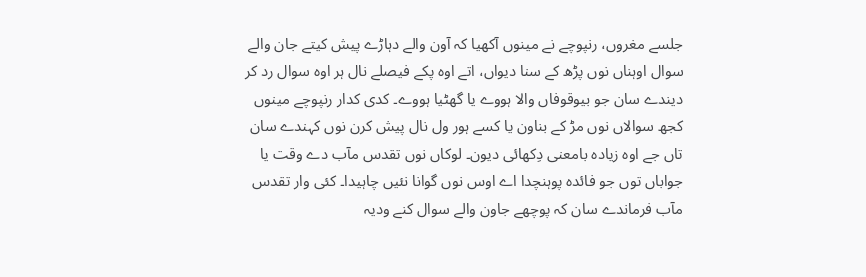جلسے مغروں، رنپوچے نے مینوں آکھیا کہ آون والے دہاڑے پیش کیتے جان والے سوال اوہناں نوں پڑھ کے سنا دیواں، اتے اوہ پکے فیصلے نال ہر اوہ سوال رد کر دیندے سان جو بیوقوفاں والا ہووے یا گھٹیا ہووے۔ کدی کدار رنپوچے مینوں کجھ سوالاں نوں مڑ کے بناون یا کسے ہور ول نال پیش کرن نوں کہندے سان تاں جے اوہ زیادہ بامعنی دِکھائی دیون۔ لوکاں نوں تقدس مآب دے وقت یا جواباں توں جو فائدہ پوہنچدا اے اوس نوں گوانا نئیں چاہیدا۔ کئی وار تقدس مآب فرماندے سان کہ پوچھے جاون والے سوال کنے ودیہ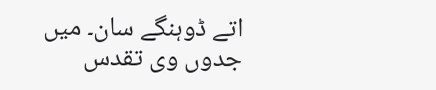اتے ڈوہنگے سان۔ میں جدوں وی تقدس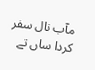مآب نال سفر کردا ساں تے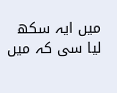میں ایہ سکھ لیا سی کہ میں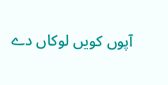آپوں کویں لوکاں دے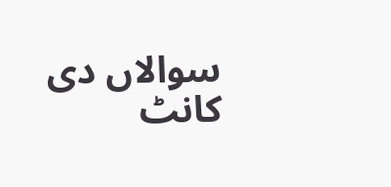سوالاں دی کانٹ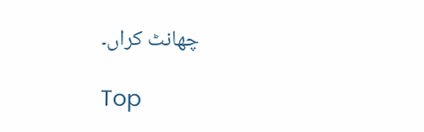چھانٹ کراں۔

Top